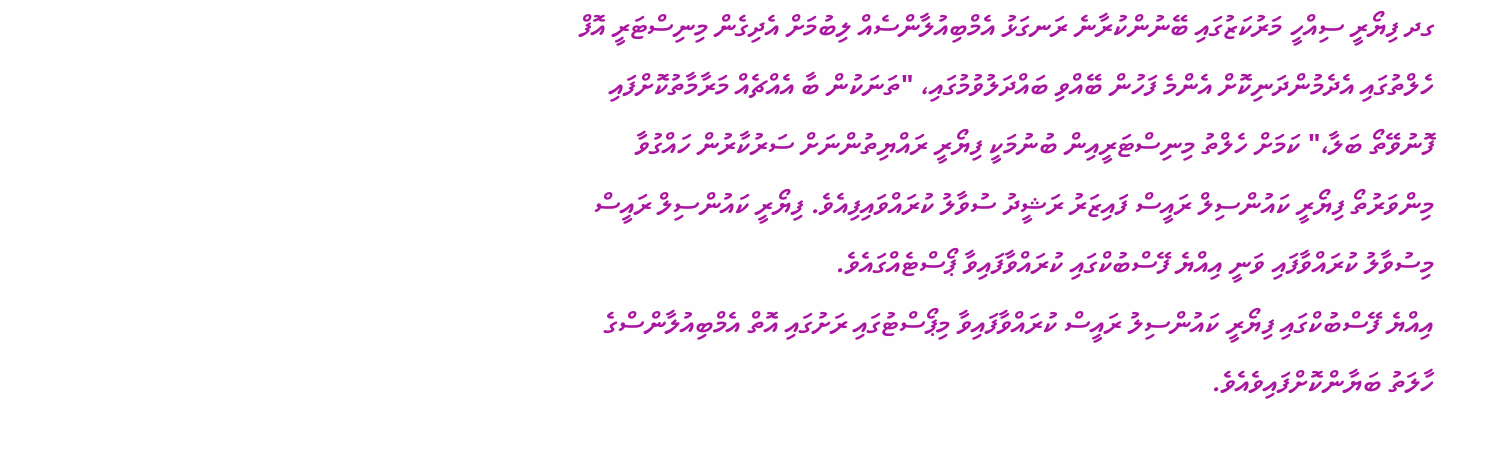ގދ ފިޔޯރީ ސިއްހީ މަރުކަޒުގައި ބޭނުންކުރާނެ ރަނގަޅު އެމްބިއުލާންސެއް ލިބުމަށް އެދިގެން މިނިސްޓަރީ އޮފް ހެލްތުގައި އެދެމުންދަނިކޮށް އެންމެ ފަހުން ބޭއްވި ބައްދަލުވުމުގައި، "ތަނަކުން ބާ އެއްޗެއް މަރާމާތުކޮށްފައި ފޮނުވޭތޯ ބަލާ،" ކަމަށް ހެލްތު މިނިސްޓަރީއިން ބުނުމަކީ ފިޔޯރީ ރައްޔިތުންނަށް ސަރުކާރުން ހައްގުވާ މިންވަރުތޯ ފިޔޯރީ ކައުންސިލް ރައީސް ފައިޒަރު ރަޝީދު ސުވާލު ކުރައްވައިފިއެވެ. ފިޔޯރީ ކައުންސިލް ރައީސް މިސުވާލު ކުރައްވާފައި ވަނީ އިއްޔެ ފޭސްބުކްގައި ކުރައްވާފައިވާ ޕޯސްޓެއްގައެވެ.
އިއްޔެ ފޭސްބުކްގައި ފިޔޯރީ ކައުންސިލު ރައީސް ކުރައްވާފައިވާ މިޕޯސްޓުގައި ރަށުގައި އޮތް އެމްބިއުލާންސްގެ ހާލަތު ބަޔާންކޮށްފައިވެއެވެ.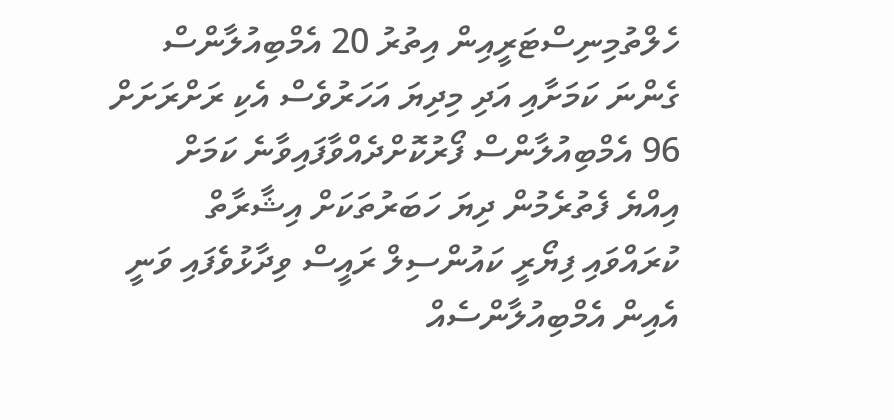ހެލްތުމިނިސްޓަރީއިން އިތުރު 20 އެމްބިއުލާންސް ގެންނަ ކަމަށާއި އަދި މިދިޔަ އަހަރުވެސް އެކި ރަށްރަށަށް 96 އެމްބިއުލާންސް ފޯރުކޮށްދެއްވާފައިވާނެ ކަމަށް އިއްޔެ ފެތުރެމުން ދިޔަ ހަބަރުތަކަށް އިޝާރާތް ކުރައްވައި ފިޔޯރީ ކައުންސިލް ރައީސް ވިދާޅުވެފައި ވަނީ އެއިން އެމްބިއުލާންސެއް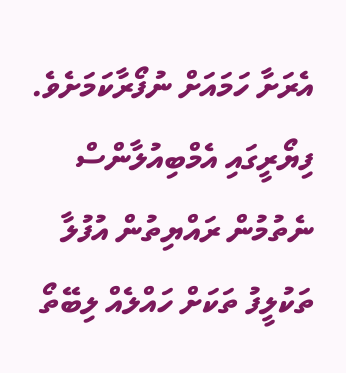އެރަށާ ހަމައަށް ނުފޯރާކަމަށެވެ. ފިޔޯރީގައި އެމްބިއުލާންސް ނެތުމުން ރައްޔިތުން އުފުލާ ތަކުލީފު ތަކަށް ހައްލެއް ލިބޭތޯ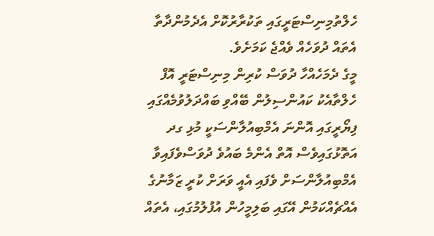ހެލްތުމިނިސްޓަރީގައި ތަކުރާރުކޮށް އެދެމުންދާތާ އެތައް ދުވަހެއް ވެއްޖެ ކަމަށެވެ.
މީގެ ދެމަހެއްހާ ދުވަސް ކުރިން މިނިސްޓަރީ އޮފް ހެލްތާއެކު ކައުންސިލުން ބޭއްވި ބައްދަލުވުމެއްގައި ފިޔޯރީގައި އޮންނަ އެމްބިއުލާންސަކީ މުޅި ގދ އަތޮޅުގައިވެސް އޮތް އެންމެ ބައުވެ ދުވަސްވެފައިވާ އެމްބިއުލާންސަށް ވެފައި އެއީ ވަރަށް ކުރީ ޒަމާނުގެ އެއްޗެއްކަމުން އޭގައި ބަލިމީހުން އުފުލުމުގައި، އެތައް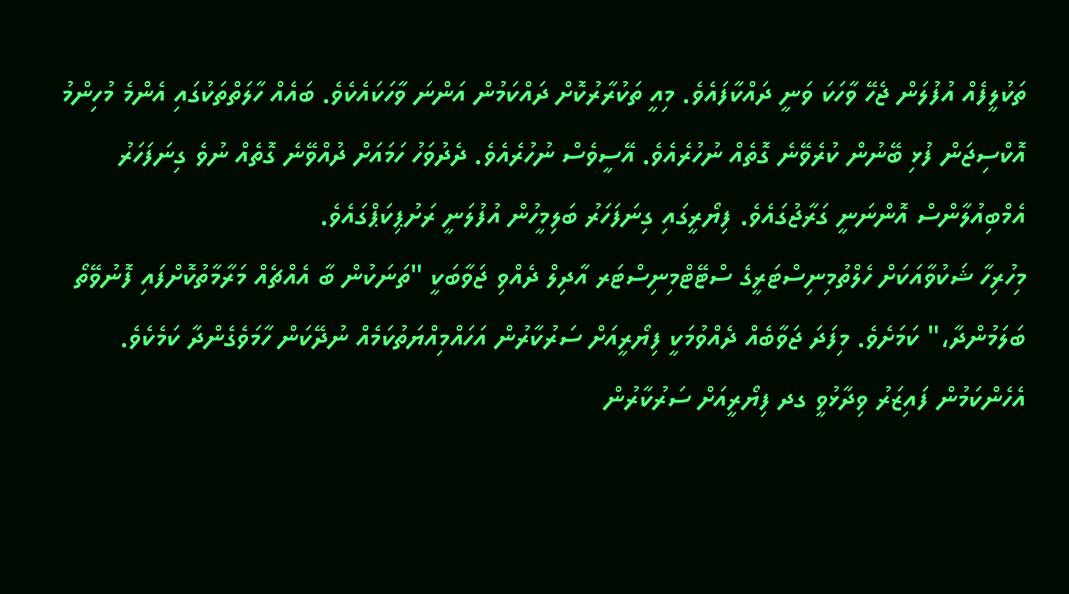ތަކުލީފެއް އުފުލަން ޖެހޭ ވާހަކަ ވަނީ ދައްކާފައެވެ. މިއީ ތަކުރާރުކޮށް ދައްކަމުން އަންނަ ވާހަކައެކެވެ. ބައެއް ހާލަތްތަކުގައި އެންމެ މުހިންމު އޮކްސިޖަން ފުޅި ބޭނުން ކުރެވޭނެ ގޮތެއް ނުހުރެއެވެ. އޭސީވެސް ނުހުރެއެވެ. ދެދުވަހު ހަމައަށް ދުއްވޭނެ ގޮތެއް ނުވެ ގިނަފަހަރު އެމްބިއުލާންސް އޮންނަނީ ގަރާޖުގައެވެ. ފިޔޯރީގައި ގިނަފަހަރު ބަލިމީހުން އުފުލަނީ ރަށުޕިކަޕްގައެވެ.
މިހުރިހާ ޝަކުވާއަކަށް ހެލްތުމިނިސްޓަރީގެ ސްޓޭޓްމިނިސްޓަރ އާދިލް ދެއްވި ޖަވާބަކީ "ތަނަކުން ބާ އެއްޗެއް މަރާމާތުކޮށްފައި ފޮނުވޭތޯ ބަލަމުންދާ،" ކަމަށެވެ. މިފަދަ ޖަވާބެއް ދެއްވުމަކީ ފިޔޯރީއަށް ސަރުކާރުން އަހައްމިއްޔަތުކަމެއް ނުދޭކަން ހާމަވެގެންދާ ކަމެކެވެ. އެހެންކަމުން ފައިޒަރު ވިދާޅުވީ ގދ ފިޔޯރީއަށް ސަރުކާރުން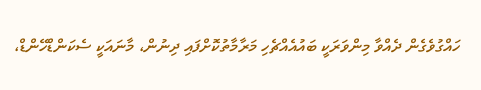ހައްގުވެގެން ދެއްވާ މިންވަރަކީ ބައުއެއްޗެހި މަރާމާތުކޮށްފައި ދިނުން، މާނައަކީ ސެކަންޑްހޭންޑް،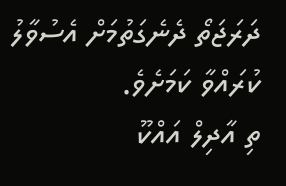ދަރަޖަތޯ ދެނެގަތުމަށް އެސުވާލު ކުރައްވާ ކަމަށެވެ.
ތި އާދިލް އައްކޫ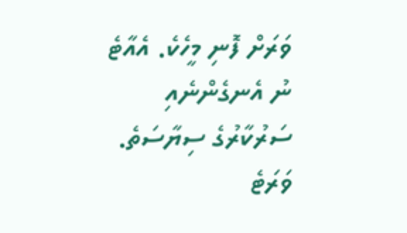ވަރަށް ފޮނި މީހެކެ. އެއާޓެ ނު އެނގެންނެއި ސަރުކާރުގެ ސިޔާސަތެ. ވަރަޓެ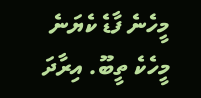މީހެނެ ފާޑެ ކެޔަނެ މީހެކެ ތީބޫ. އިރާދަ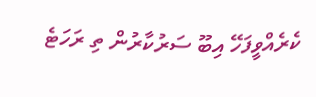ކެރެއްވީފަހޭ އިބޫ ސަރުކާރުން ތި ރަހަޓެ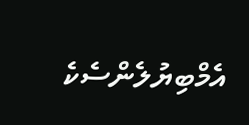އެމްބިޔުލެންސެކެ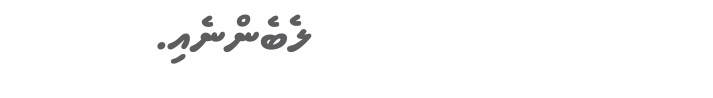ލެބެންނެއި.